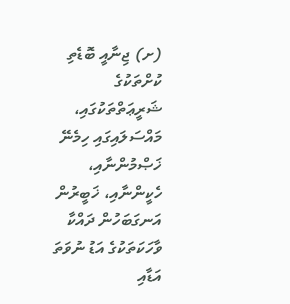(ށ) ޖިނާއީ ބޮޑެތި ކުށްތަކުގެ ޝަރީޢަތްތަކުގައި، މައްސަލައިގައި ހިމެނޭ ޚަޞްމުންނާއި، ހެކީންނާއި، ޚަބީރުން އަނގަބަހުން ދައްކާ ވާހަކަތަކުގެ އަޑު ނުވަތަ އަޑާއި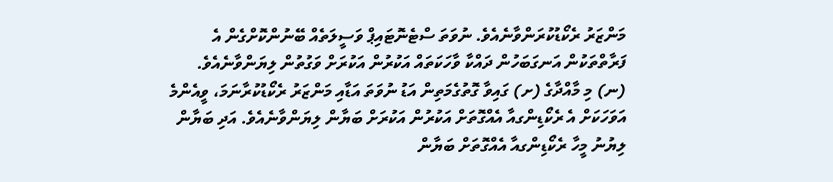މަންޒަރު ރެކޯޑުކުރަންވާނެއެވެ. ނުވަތަ ސްޓެނޮޓައިޕް ވަސީލަތެއް ބޭނުންކޮށްގެން އެ ފަރާތްތަކުން އަނގަބަހުން ދައްކާ ވާހަކަތައް އަކުރުން އަކުރަށް ވަގުތުން ލިޔަންވާނެއެވެ.
(ނ) މި މާއްދާގެ (ށ) ގައިވާ ގޮތުގެމަތިން އަޑު ނުވަތަ އަޑާއި މަންޒަރު ރެކޯޑުކުރާނަމަ، ވީއެންމެ އަވަހަކަށް އެ ރެކޯޑިންގއާ އެއްގޮތަށް އަކުރުން އަކުރަށް ބަޔާން ލިޔަންވާނެއެވެ. އަދި ބަޔާން ލިޔުނު މީހާ ރެކޯޑިންގއާ އެއްގޮތަށް ބަޔާން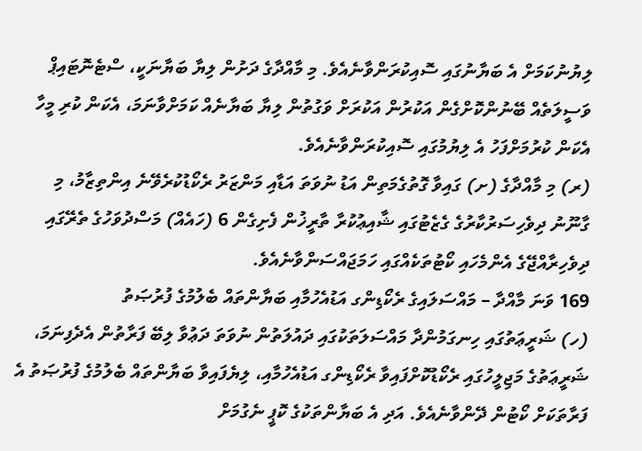ލިޔުނުކަމަށް އެ ބަޔާނުގައި ސޮއިކުރަންވާނެއެވެ. މި މާއްދާގެ ދަށުން ލިޔާ ބަޔާނަކީ، ސްޓެނޮޓައިޕް ވަސީލަތެއް ބޭނުންކޮށްގެން އަކުރުން އަކުރަށް ވަގުތުން ލިޔާ ބަޔާނެއް ކަމަށްވާނަމަ، އެކަން ކުރި މީހާ އެކަން ކުރުމަށްފަހު އެ ލިޔުމުގައި ސޮއިކުރަންވާނެއެވެ.
(ރ) މި މާއްދާގެ (ށ) ގައިވާ ގޮތުގެމަތިން އަޑު ނުވަތަ އަޑާއި މަންޒަރު ރެކޯޑުކުރެވޭނެ އިންތިޒާމު، މި ގާނޫނު ދިވެހިސަރުކާރުގެ ގެޒެޓުގައި ޝާއިޢުކުރާ ތާރީޚުން ފެށިގެން 6 (ހައެއް) މަސްދުވަހުގެ ތެރޭގައި ދިވެހިރާއްޖޭގެ އެންމެހައި ކޯޓުތަކެއްގައި ހަމަޖައްސަންވާނެއެވެ.
169 ވަނަ މާއްދާ – މައްސަލައިގެ ރެކޯޑިންގ އަޑުއެހުމާއި ބަޔާންތައް ބެލުމުގެ ފުރުޞަތު
(ހ) ޝަރީޢަތުގައި ހިނގަމުންދާ މައްސަލަތަކުގައި ދައުލަތުން ނުވަތަ ދަޢުވާ ލިބޭ ފަރާތުން އެދެފިނަމަ، ޝަރީޢަތުގެ މަޖިލީހުގައި ރެކޯޑުކޮށްފައިވާ ރެކޯޑިންގ އަޑުއެހުމާއި، ލިޔެފައިވާ ބަޔާންތައް ބެލުމުގެ ފުރުޞަތު އެ ފަރާތަކަށް ކޯޓުން ދޭންވާނެއެވެ. އަދި އެ ބަޔާންތަކުގެ ކޮޕީ ނެގުމަށް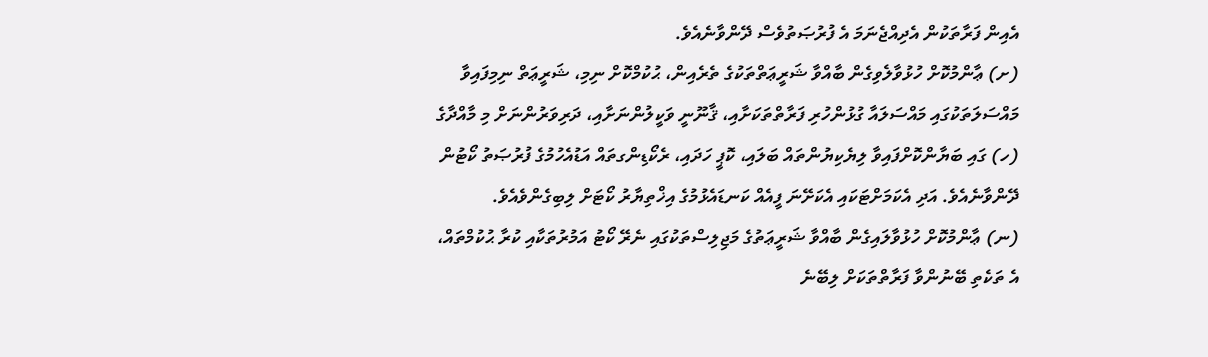އެއިން ފަރާތަކުން އެދިއްޖެނަމަ އެ ފުރުޞަތުވެސް ދޭންވާނެއެވެ.
(ށ) ޢާންމުކޮށް ހުޅުވާލެވިގެން ބާއްވާ ޝަރީޢަތްތަކުގެ ތެރެއިން، ޙުކުމްކޮށް ނިމި، ޝަރީޢަތް ނިމިފައިވާ މައްސަލަތަކުގައި މައްސަލައާ ގުޅުންހުރި ފަރާތްތަކަށާއި، ޤާނޫނީ ވަކީލުންނަށާއި، ދަރިވަރުންނަށް މި މާއްދާގެ (ހ) ގައި ބަޔާންކޮށްފައިވާ ލިޔެކިޔުންތައް ބަލައި، ކޮޕީ ހަދައި، ރެކޯޑިންގތައް އަޑުއެހުމުގެ ފުރުޞަތު ކޯޓުން ދޭންވާނެއެވެ. އަދި އެކަމަށްޓަކައި އެކަށޭނަ ފީއެއް ކަނޑައެޅުމުގެ އިޚްތިޔާރު ކޯޓަށް ލިބިގެންވެއެވެ.
(ނ) ޢާންމުކޮށް ހުޅުވާލައިގެން ބާއްވާ ޝަރީޢަތުގެ މަޖިލިސްތަކުގައި ނެރޭ ކޯޓު އަމުރުތަކާއި ކުރާ ޙުކުމްތައް، އެ ތަކެތި ބޭނުންވާ ފަރާތްތަކަށް ލިބޭނެ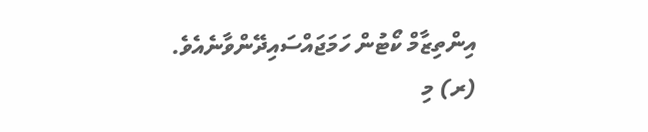އިންތިޒާމް ކޯޓުން ހަމަޖައްސައިދޭންވާނެއެވެ.
(ރ) މި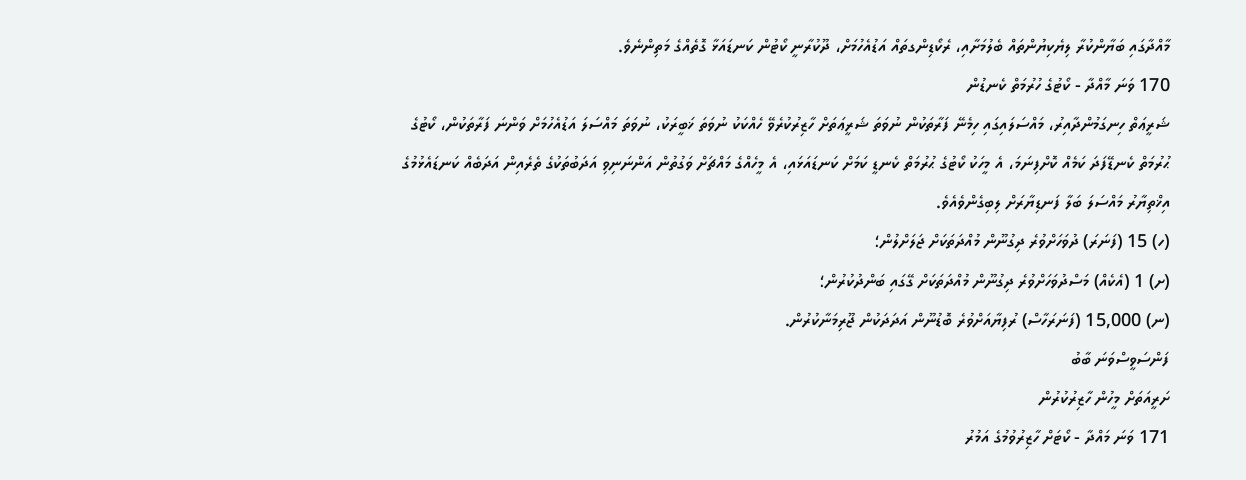މާއްދާގައި ބަޔާންކުރާ ލިޔެކިޔުންތައް ބެލުމަށާއި، ރެކޯޑިންގތައް އަޑުއެހުމަށް، ދޫކުރާނީ ކޯޓުން ކަނޑައަޅާ ގޮތެއްގެ މަތިންނެވެ.
170 ވަނަ މާއްދާ - ކޯޓުގެ ހުރުމަތް ކެނޑުން
ޝަރީޢަތް ހިނގަމުންދާއިރު، މައްސަލައިގައި ހިމެނޭ ފަރާތަކުން ނުވަތަ ޝަރީޢަތަށް ހާޒިރުކުރެވޭ ހެއްކަކު ނުވަތަ ޚަބީރަކު، ނުވަތަ މައްސަލަ އަޑުއެހުމަށް ވަންނަ ފަރާތަކުން، ކޯޓުގެ ޙުރުމަތް ކެނޑޭފަދަ ކަމެއް ކޮށްފިނަމަ، އެ މީހަކު ކޯޓުގެ ޙުރުމަތް ކެނޑީ ކަމަށް ކަނޑައަޅައި، އެ މީހެއްގެ މައްޗަށް ވަގުތުން އަންނަނިވި އަދަބުތަކުގެ ތެރެއިން އަދަބެއް ކަނޑައެޅުމުގެ އިޚްތިޔާރު މައްސަލަ ބަލާ ފަނޑިޔާރަށް ލިބިގެންވެއެވެ.
(ހ) 15 (ފަނަރަ) ދުވަހަށްވުރެ ދިގުނޫން މުއްދަތަކަށް ޖަލަށްލުން؛
(ށ) 1 (އެކެއް) މަސްދުވަހަށްވުރެ ދިގުނޫން މުއްދަތަކަށް ގޭގައި ބަންދުކުރުން؛
(ނ) 15,000 (ފަނަރަހާސް) ރުފިޔާއަށްވުރެ ބޮޑުނޫން އަދަދަކުން ޖޫރިމަނާކުރުން.
ފަންސަވީސްވަނަ ބާބު
ށަރީއަތަށް މީހުން ހާޒިރުކުރުން
171 ވަނަ މައްދާ - ކޯޓަށް ހާޒިރުވުމުގެ އަމުރު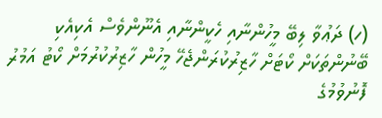(ހ) ދަޢުވާ ލިބޭ މީހުންނާއި ހެކީންނާއި އެނޫންވެސް އެކިއެކި ބޭނުންތަކަށް ކޯޓަށް ހާޒިރުކުރަންޖެހޭ މީހުން ހާޒިރުކުރުމަށް ކޯޓު އަމުރު ފޮނުވުމުގެ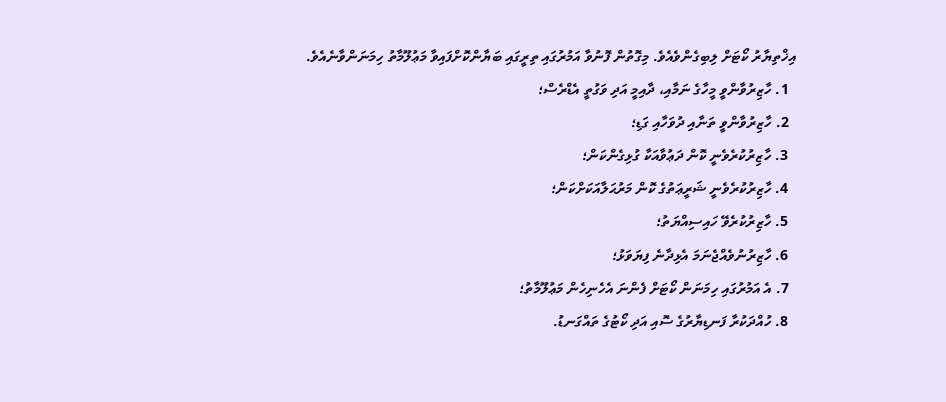އިޚްތިޔާރު ކޯޓަށް ލިބިގެންވެއެވެ. މިގޮތުން ފޮނުވާ އަމުރުގައި ތިރީގައި ބަޔާންކޮށްފައިވާ މަޢުލޫމާތު ހިމަނަންވާނެއެވެ.
  1. ހާޒިރުވާންވީ މީހާގެ ނަމާއި، ދާއިމީ އަދި ވަގުތީ އެޑްރެސް؛
  2. ހާޒިރުވާންވީ ތަނާއި ދުވަހާއި ގަޑި؛
  3. ހާޒިރުކުރެވެނީ ކޮން ދަޢުވާއަކާ ގުޅިގެންކަން؛
  4. ހާޒިރުކުރެވެނީ ޝަރީޢަތުގެ ކޮން މަރުޙަލާއަކަށްކަން؛
  5. ހާޒިރުކުރެވޭ ހައިސިއްޔަތު؛
  6. ހާޒިރުނުވެއްޖެނަމަ އެޅިދާނެ ފިޔަވަޅު؛
  7. އެ އަމުރުގައި ހިމަނަން ކޯޓަށް ފެންނަ އެހެނިހެން މަޢުލޫމާތު؛
  8. ހުއްދަކުރާ ފަނޑިޔާރުގެ ސޮއި އަދި ކޯޓުގެ ތައްގަނޑު.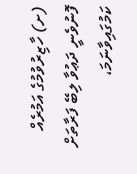(ށ) ހާޒިރުވުމުގެ އަމުރެއް ފޮނުވެނީ ދަޢުވާ ލިބޭ ފަރާތަށް ކަމުގައިވާނަމަ،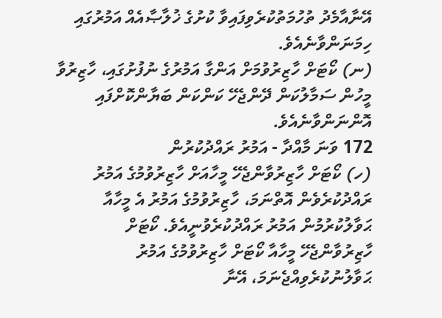އޭނާއާމެދު ތުހުމަތުކުރެވިފައިވާ ކުށުގެ ޚުލާޞާއެއް އަމުރުގައި ހިމަނަންވާނެއެވެ.
(ނ) ކޯޓަށް ހާޒިރުވުމަށް އަންގާ އަމުރުގެ ނުފުށުގައި، ހާޒިރުވާ މީހުން ސަމާލުކަން ދޭންޖެހޭ ކަންކަން ބަޔާންކޮށްފައި އޮންނަންވާނެއެވެ.
172 ވަނަ މާއްދާ - އަމުރު ރައްދުކުރުން
(ހ) ކޯޓަށް ހާޒިރުވާންޖެހޭ މީހާއަށް ހާޒިރުވުމުގެ އަމުރު ރައްދުކުރެވެން އޮތްނަމަ، ހާޒިރުވުމުގެ އަމުރު އެ މީހާއާ ޙަވާލުކުރުމުން އަމުރު ރައްދުކުރެވުނީއެވެ. ކޯޓަށް ހާޒިރުވާންޖެހޭ މީހާއާ ކޯޓަށް ހާޒިރުވުމުގެ އަމުރު ޙަވާލުނުކުރެވިއްޖެނަމަ، އޭނާ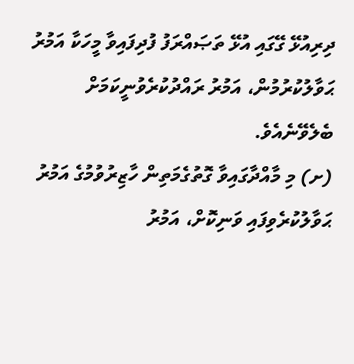ދިރިއުޅޭ ގޭގައި އުޅޭ ތަޞައްރަފު ފުދިފައިވާ މީހަކާ އަމުރު ޙަވާލުކުރުމުން، އަމުރު ރައްދުކުރެވުނީކަމަށް ބެލެވޭނެއެވެ.
(ށ) މި މާއްދާގައިވާ ގޮތުގެމަތިން ހާޒިރުވުމުގެ އަމުރު ޙަވާލުކުރެވިފައި ވަނިކޮށް، އަމުރު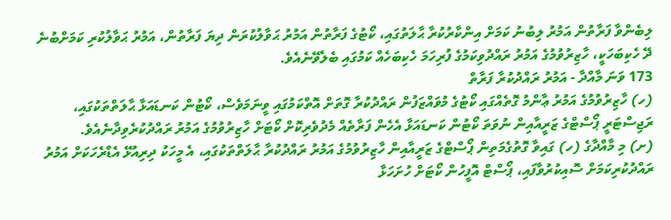ލިބެންވާ ފަރާތުން އަމުރު ލިބުނު ކަމަށް އިންކާރުކުރާ ޙާލަތުގައި، ކޯޓުގެ ފަރާތުން އަމުރު ޙަވާލުކުރަން ދިޔަ ފަރާތުން، އަމުރު ޙަވާލުކުރި ކަމަށްބުނެ ދޭ ހެކިބަހަކީ، ހާޒިރުވުމުގެ އަމުރު ރައްދުވިކަމުގެ ފުރިހަމަ ހެކިބަހެއް ކަމުގައި ބެލެވޭނެއެވެ.
173 ވަނަ މާއްދާ - އަމުރު ރައްދުކުރާ ފަރާތް
(ހ) ހާޒިރުވުމުގެ އަމުރު ޢާންމު ގޮތެއްގައި ކޯޓުގެ މުވައްޒަފުން ރައްދުކުރާ ގޮތަށް އޮތްކަމުގައި ވީނަމަވެސް، ކޯޓުން ކަނޑައަޅާ ޙާލަތްތަކުގައި، ރަޖިސްޓަރީ ޕޯސްޓްގެ ޒަރީއާއިން ނުވަތަ ކޯޓުން ކަނޑައަޅާ އެހެން ފަރާތެއް މެދުވެރިކޮށް ކޯޓަށް ހާޒިރުވުމުގެ އަމުރު ރައްދުކުރެވިދާނެއެވެ.
(ށ) މި މާއްދާގެ (ހ) ގައިވާ ގޮތުގެމަތިން ޕޯސްޓްގެ ޒަރީއާއިން ހާޒިރުވުމުގެ އަމުރު ރައްދުކުރާ ޙާލަތްތަކުގައި، އެ މީހަކު ދިރިއުޅޭ އެޑްރެހަކަށް އަމުރު ރައްދުކުރިކަމަށް ސޮއިކުރުވާފައި، ޕޯސްޓް އޮފީހުން ކޯޓަށް ހުށަހަޅާ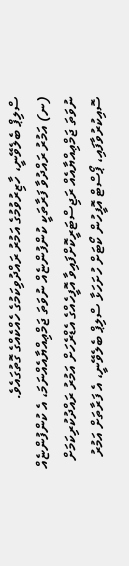ސްލިޕް ބެލެވޭނީ، ހާޒިރުވުމުގެ އަމުރު ރައްދުވިކަމުގެ ހެއްކެއްގެ ގޮތުގައެވެ.
(ނ) އަމުރު ރައްދުވާ ފަރާތަކީ ކުންފުންޏެއް ނުވަތަ ޖަމްޢިއްޔާއެއްނަމަ، އެ ކުންފުންޏެއް ނުވަތަ ޖަމްޢިއްޔާއެއް ރަޖިސްޓަރީކޮށްފައިވާ އޮފީހެއްގެ އެޑްރެހަށް އަމުރު ރައްދުކުރިކަމަށް ސޮއިކުރުވާފައި، ޕޯސްޓް އޮފީހުން ކޯޓަށް ހުށަހަޅާ ސްލިޕް ބެލެވޭނީ، އެ ފަރާތަށް އަމުރު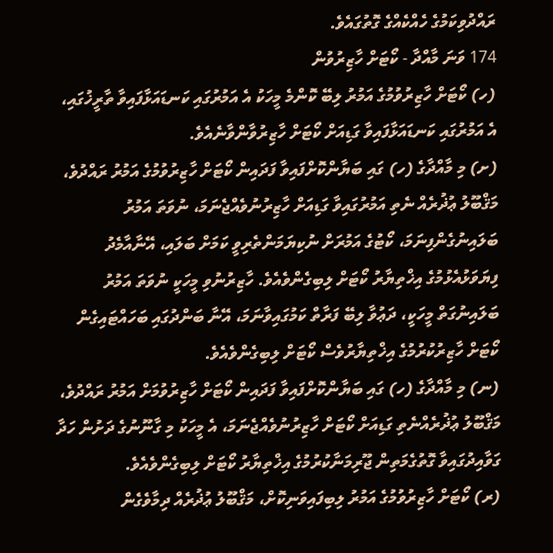ރައްދުވިކަމުގެ ހެއްކެއްގެ ގޮތުގައެވެ.
174 ވަނަ މާއްދާ - ކޯޓަށް ހާޒިރުވުން
(ހ) ކޯޓަށް ހާޒިރުވުމުގެ އަމުރު ލިބޭ ކޮންމެ މީހަކު އެ އަމުރުގައި ކަނޑައަޅާފައިވާ ތާރީޚުގައި، އެ އަމުރުގައި ކަނޑައަޅާފައިވާ ގަޑިއަށް ކޯޓަށް ހާޒިރުވާންވާނެއެވެ.
(ށ) މި މާއްދާގެ (ހ) ގައި ބަޔާންކޮށްފައިވާ ފަދައިން ކޯޓަށް ހާޒިރުވުމުގެ އަމުރު ރައްދުވެ، މަޤްބޫލު ޢުޛުރެއް ނެތި އަމުރުގައިވާ ގަޑިއަށް ހާޒިރުނުވެއްޖެނަމަ، ނުވަތަ އަމުރު ބަލައިނުގެންފިނަމަ، ކޯޓުގެ އަމުރަށް ނުކިޔަމަންތެރިވީ ކަމަށް ބަލައި، އޭނާއާމެދު ފިޔަވަޅުއެޅުމުގެ އިޚްތިޔާރު ކޯޓަށް ލިބިގެންވެއެވެ. ހާޒިރުނުވި މީހަކީ ނުވަތަ އަމުރު ބަލައިނުގަތް މީހަކީ، ދަޢުވާ ލިބޭ ފަރާތް ކަމުގައިވާނަމަ، އޭނާ ބަންދުގައި ބަހައްޓައިގެން ކޯޓަށް ހާޒިރުކުރުމުގެ އިޚްތިޔާރުވެސް ކޯޓަށް ލިބިގެންވެއެވެ.
(ނ) މި މާއްދާގެ (ހ) ގައި ބަޔާންކޮށްފައިވާ ފަދައިން ކޯޓަށް ހާޒިރުވުމަށް އަމުރު ރައްދުވެ، މަޤްބޫލު ޢުޛުރެއްނެތި ގަޑިއަށް ކޯޓަށް ހާޒިރުނުވެއްޖެނަމަ، އެ މީހަކު މި ގާނޫނުގެ ދަށުން ހަދާ ގަވާއިދުގައިވާ ގޮތުގެމަތިން ޖޫރިމަނާކުރުމުގެ އިޚްތިޔާރު ކޯޓަށް ލިބިގެންވެއެވެ.
(ރ) ކޯޓަށް ހާޒިރުވުމުގެ އަމުރު ލިބިފައިވަނިކޮށް، މަޤްބޫލު ޢުޛުރެއް ދިމާވެގެން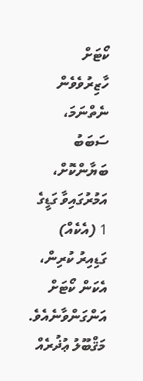ކޯޓަށް ހާޒިރުވެވެން ނެތްނަމަ، ސަބަބު ބަޔާންކޮށް، އަމުރުގައިވާ ގަޑީގެ 1 (އެކެއް) ގަޑިއިރު ކުރިން، އެކަން ކޯޓަށް އަންގަންވާނެއެވެ. މަޤްބޫލު ޢުޛުރެއް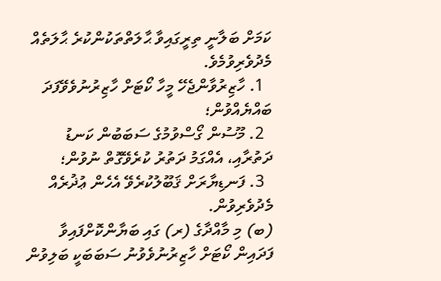ކަމަށް ބަލާނީ ތިރީގައިވާ ޙާލަތްތަކުންކުރެ ޙާލަތެއް މެދުވެރިވުމެވެ.
  1. ހާޒިރުވާންޖެހޭ މީހާ ކޯޓަށް ހާޒިރުނުވެވޭފަދަ ބައްޔެއްވުން؛
  2. މޫސުން ގޯސްވުމުގެ ސަބަބުން ކަނޑު ދަތުރާއި، އެއްގަމު ދަތުރު ކުރެވޭގޮތް ނުވުން؛
  3. ފަނޑިޔާރަށް ޤަބޫލުކުރެވޭ އެހެން ޢުޛުރެއް މެދުވެރިވުން.
(ބ) މި މާއްދާގެ (ރ) ގައި ބަޔާންކޮށްފައިވާ ފަދައިން ކޯޓަށް ހާޒިރުނުވެވުނު ސަބަބަކީ ބަލިވުން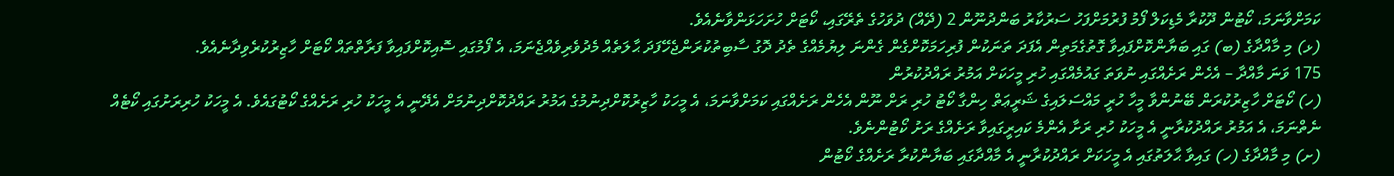ކަމަށްވާނަމަ، ކޯޓުން ދޫކުރާ މެޑިކަލް ފޯމު ފުރުމަށްފަހު ސަރުކާރު ބަންދުނޫން 2 (ދޭއް) ދުވަހުގެ ތެރޭގައި، ކޯޓަށް ހުށަހަޅަންވާނެއެވެ.
(ޅ) މި މާއްދާގެ (ބ) ގައި ބަޔާންކޮށްފައިވާ ގޮތުގެމަތިން އެފަދަ ތަނަކުން ފުރިހަމަކޮށްގެން ގެންނަ ލިޔުމެއްގެ ތެދު ދޮގު ސާބިތުކުރަންޖެހޭފަދަ ޙާލަތެއް މެދުވެރިވެއްޖެނަމަ، އެ ފޯމުގައި ސޮއިކޮށްފައިވާ ފަރާތްތައް ކޯޓަށް ހާޒިރުކުރެވިދާނެއެވެ.
175 ވަނަ މާއްދާ – އެހެން ރަށެއްގައި ނުވަތަ ގައުމެއްގައި ހުރި މީހަކަށް އަމުރު ރައްދުކުރުން
(ހ) ކޯޓަށް ހާޒިރުކުރަން ބޭނުންވާ މީހާ ހުރީ މައްސަލައިގެ ޝަރީޢަތް ހިންގާ ކޯޓު ހުރި ރަށް ނޫން އެހެން ރަށެއްގައި ކަމަށްވާނަމަ، އެ މީހަކު ހާޒިރުކޮށްދިނުމުގެ އަމުރު ރައްދުކޮށްދިނުމަށް އެދޭނީ އެ މީހަކު ހުރި ރަށެއްގެ ކޯޓުގައެވެ. އެ މީހަކު ހުރިރަށުގައި ކޯޓެއް ނެތްނަމަ، އެ އަމުރު ރައްދުކުރާނީ އެ މީހަކު ހުރި ރަށާ އެންމެ ކައިރީގައިވާ ރަށެއްގެ ރަށު ކޯޓުންނެވެ.
(ށ) މި މާއްދާގެ (ހ) ގައިވާ ޙާލަތުގައި އެ މީހަކަށް ރައްދުކުރާނީ އެ މާއްދާގައި ބަޔާންކުރާ ރަށެއްގެ ކޯޓުން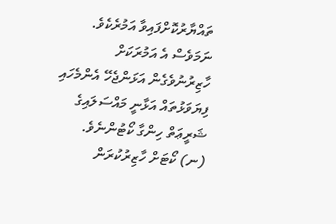ތައްޔާރުކޮށްފައިވާ އަމުރެކެވެ. ނަމަވެސް އެ އަމުރަކަށް ހާޒިރުނުވެގެން އަޅަންޖެހޭ އެންމެހައި ފިޔަވަޅުތައް އަޅާނީ މައްސަލައިގެ ޝަރީޢަތް ހިންގާ ކޯޓުންނެވެ.
(ނ) ކޯޓަށް ހާޒިރުކުރަން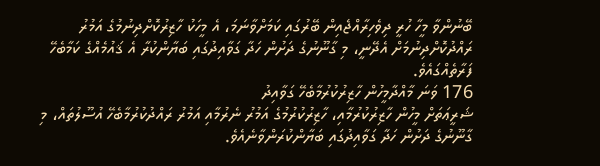ބޭނުންވާ މީހާ ހުރީ ދިވެހިރާއްޖެއިން ބޭރުގައި ކަމަށްވާނަމަ، އެ މީހަކު ހާޒިރުކޮށްދިނުމުގެ އަމުރު ރައްދުކޮށްދިނުމަށް އެދޭނީ، މި ގާނޫނުގެ ދަށުން ހަދާ ގަވާއިދުގައި ބަޔާންކުރާ އެ ޤައުމެއްގެ ކަމާބެހޭ ފަރާތެއްގައެވެ.
176 ވަނަ މާއްދާމީހުން ހާޒިރުކުރުމާބެހޭ ގަވާއިދު
ޝަރީޢަތަށް މީހުން ހާޒިރުކުރުމާއި، ހާޒިރުކުރުމުގެ އަމުރު ނެރުމާއި އަމުރު ރައްދުކުރުމާބެހޭ އުސޫލުތައް، މި ގާނޫނުގެ ދަށުން ހަދާ ގަވާއިދުގައި ބަޔާންކުރަންވާނެއެވެ.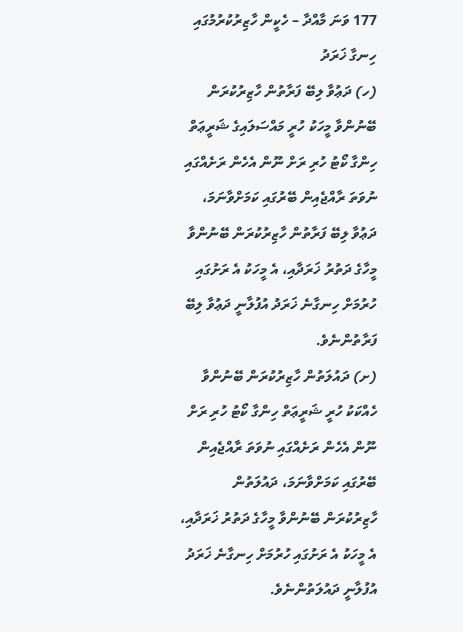177 ވަނަ މާއްދާ – ހެކީން ހާޒިރުކުރުމުގައި ހިނގާ ޚަރަދު
(ހ) ދަޢުވާ ލިބޭ ފަރާތުން ހާޒިރުކުރަން ބޭނުންވާ މީހަކު ހުރީ މައްސަލައިގެ ޝަރީޢަތް ހިންގާ ކޯޓު ހުރި ރަށް ނޫން އެހެން ރަށެއްގައި ނުވަތަ ރާއްޖެއިން ބޭރުގައި ކަމަށްވާނަމަ، ދަޢުވާ ލިބޭ ފަރާތުން ހާޒިރުކުރަން ބޭނުންވާ މީހާގެ ދަތުރު ޚަރަދާއި، އެ މީހަކު އެ ރަށުގައި ހުރުމަށް ހިނގާނެ ޚަރަދު އުފުލާނީ ދަޢުވާ ލިބޭ ފަރާތުންނެވެ.
(ށ) ދައުލަތުން ހާޒިރުކުރަން ބޭނުންވާ ހެއްކަކު ހުރީ ޝަރީޢަތް ހިންގާ ކޯޓު ހުރި ރަށް ނޫން އެހެން ރަށެއްގައި ނުވަތަ ރާއްޖެއިން ބޭރުގައި ކަމަށްވާނަމަ، ދައުލަތުން ހާޒިރުކުރަން ބޭނުންވާ މީހާގެ ދަތުރު ޚަރަދާއި، އެ މީހަކު އެ ރަށުގައި ހުރުމަށް ހިނގާނެ ޚަރަދު އުފުލާނީ ދައުލަތުންނެވެ.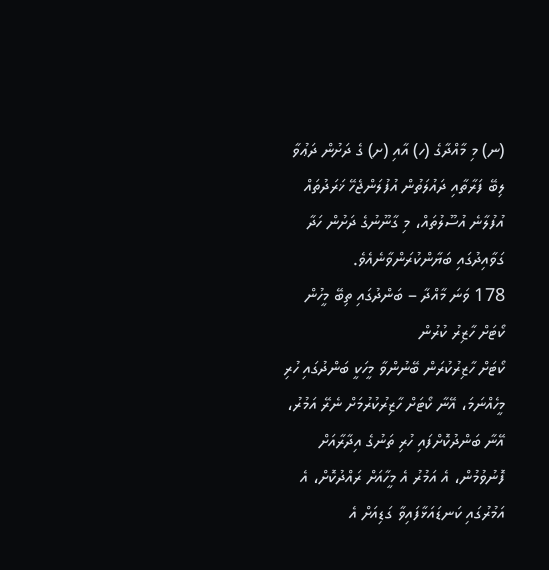(ނ) މި މާއްދާގެ (ހ) އާއި (ށ) ގެ ދަށުން ދަޢުވާ ލިބޭ ފަރާތާއި ދައުލަތުން އުފުލަންޖެހޭ ޚަރަދުތައް އުފުލާނެ އުސޫލުތައް، މި ގާނޫނުގެ ދަށުން ހަދާ ގަވާއިދުގައި ބަޔާންކުރަންވާނެއެވެ.
178 ވަނަ މާއްދާ – ބަންދުގައި ތިބޭ މީހުން ކޯޓަށް ހާޒިރު ކުރުން
ކޯޓަށް ހާޒިރުކުރަން ބޭނުންވާ މީހަކީ ބަންދުގައި ހުރި މީހެއްނަމަ، އޭނާ ކޯޓަށް ހާޒިރުކުރުމަށް ނެރޭ އަމުރު، އޭނާ ބަންދުކޮށްފައި ހުރި ތަނުގެ އިދާރާއަށް ފޮނުވުމުން، އެ އަމުރު އެ މީހާއަށް ރައްދުކޮށް، އެ އަމުރުގައި ކަނޑައަޅާފައިވާ ގަޑިއަށް އެ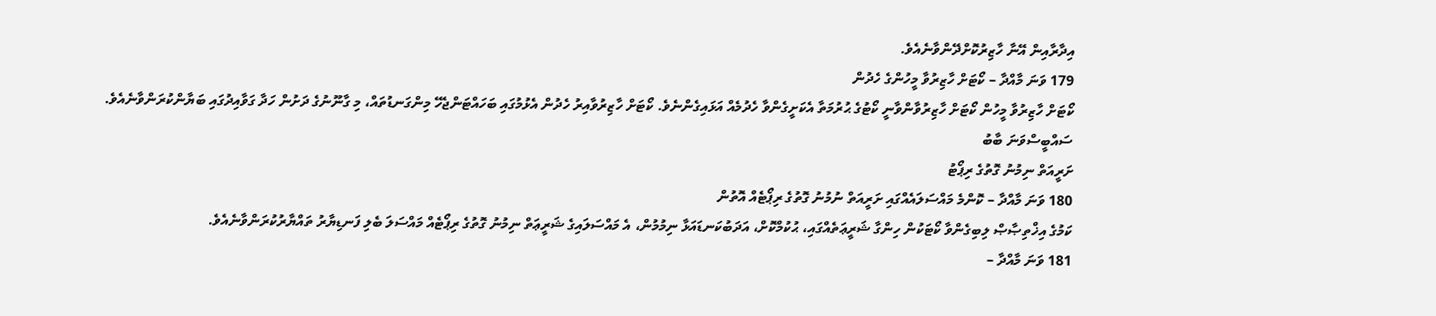އިދާރާއިން އޭނާ ހާޒިރުކޮށްދޭންވާނެއެވެ.
179 ވަނަ މާއްދާ – ކޯޓަށް ހާޒިރުވާ މީހުންގެ ހެދުން
ކޯޓަށް ހާޒިރުވާ މީހުން ކޯޓަށް ހާޒިރުވާންވާނީ ކޯޓުގެ ޙުރުމަތާ އެކަށީގެންވާ ހެދުމެއް އަޅައިގެންނެވެ. ކޯޓަށް ހާޒިރުވާއިރު ހެދުން އެޅުމުގައި ބަހައްޓަންޖެހޭ މިންގަނޑުތައް، މި ގާނޫނުގެ ދަށުން ހަދާ ގަވާއިދުގައި ބަޔާންކުރަންވާނެއެވެ.
ސައްބީސްވަނަ ބާބު
ށަރީއަތް ނިމުނު ގޮތުގެ ރިޕޯޓު
180 ވަނަ މާއްދާ – ކޮންމެ މައްސަލައެއްގައި ށަރީއަތް ނުމުނު ގޮތުގެ ރިޕޯޓެއް އޮތުން
ކަމުގެ އިޚްތިޞާޞް ލިބިގެންވާ ކޯޓަކުން ހިންގާ ޝަރީޢަތެއްގައި، ޙުކުމްކޮށް، އަދަބުކަނޑައަޅާ ނިމުމުން، އެ މައްސަލައިގެ ޝަރީޢަތް ނިމުނު ގޮތުގެ ރިޕޯޓެއް މައްސަލަ ބެލި ފަނޑިޔާރު ތައްޔާރުކުރަންވާނެއެވެ.
181 ވަނަ މާއްދާ –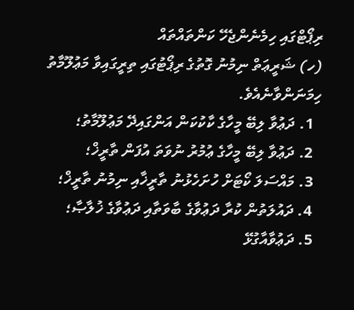ރިޕޯޓްގައި ހިމެނެންޖެހޭ ކަންތައްތައް
(ހ) ޝަރީޢަތް ނިމުނު ގޮތުގެ ރިޕޯޓުގައި ތިރީގައިވާ މަޢުލޫމާތު ހިމަނަންވާނެއެވެ.
  1. ދަޢުވާ ލިބޭ މީހާގެ ކާކުކަން އަންގައިދޭ މަޢުލޫމާތު؛
  2. ދަޢުވާ ލިބޭ މީހާގެ ޢުމުރު ނުވަތަ އުފަން ތާރީޚް؛
  3. މައްސަލަ ކޯޓަށް ހުށަހެޅުނު ތާރީޚާއި ނިމުނު ތާރީޚް؛
  4. ދައުލަތުން ކުރާ ދަޢުވާގެ ބާވަތާއި ދަޢުވާގެ ޚުލާޞާ؛
  5. ދަޢުވާއާގުޅޭ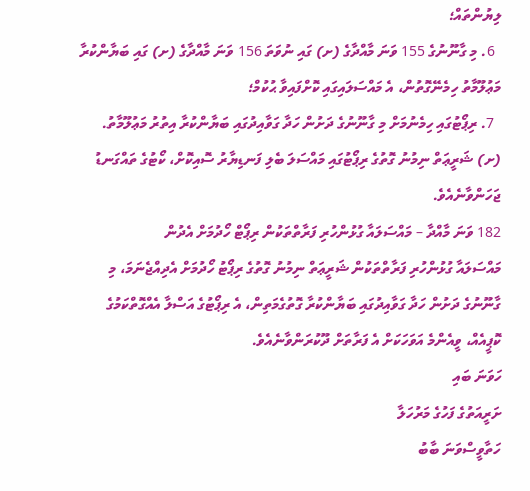ލިޔުންތައް؛
  6. މި ގާނޫނުގެ 155 ވަނަ މާއްދާގެ (ށ) ގައި ނުވަތަ 156 ވަނަ މާއްދާގެ (ށ) ގައި ބަޔާންކުރާ މަޢުލޫމާތު ހިމެނޭގޮތުން، އެ މައްސަލައިގައި ކޮށްފައިވާ ޙުކުމް؛
  7. ރިޕޯޓުގައި ހިމެނުމަށް މި ގާނޫނުގެ ދަށުން ހަދާ ގަވާއިދުގައި ބަޔާންކުރާ އިތުރު މަޢުލޫމާތު.
(ށ) ޝަރީޢަތް ނިމުނު ގޮތުގެ ރިޕޯޓުގައި މައްސަލަ ބެލި ފަނޑިޔާރު ސޮއިކޮށް، ކޯޓުގެ ތައްގަނޑު ޖަހަންވާނެއެވެ.
182 ވަނަ މާއްދާ – މައްސަލައާ ގުޅުންހުރި ފަރާތްތަކުން ރިޕޯޓް ހޯދުމަށް އެދުން
މައްސަލައާ ގުޅުންހުރި ފަރާތްތަކުން ޝަރީޢަތް ނިމުނު ގޮތުގެ ރިޕޯޓު ހޯދުމަށް އެދިއްޖެނަމަ، މި ގާނޫނުގެ ދަށުން ހަދާ ގަވާއިދުގައި ބަޔާންކުރާ ގޮތުގެމަތިން، އެ ރިޕޯޓުގެ އަސްލާ އެއްގޮތްކަމުގެ ކޮޕީއެއް، ވީއެންމެ އަވަހަކަށް އެ ފަރާތަށް ދޫކުރަންވާނެއެވެ.
ހަވަނަ ބައި
ށަރީއަތުގެ ފަހުގެ މަރުހަލާ
ހަތާވީސްވަނަ ބާބު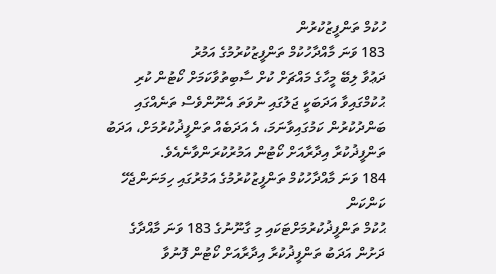ހުކުމް ތަންފީޒުކުރުން
183 ވަނަ މާއްދާހުކުމް ތަންފީޒުކުރުމުގެ އަމުރު
ދަޢުވާ ލިބޭ މީހާގެ މައްޗަށް ކުށް ސާބިތުވާކަމަށް ކޯޓުން ކުރި ޙުކުމްގައިވާ އަދަބަކީ ޖަލުގައި ނުވަތަ އެނޫންވެސް ތަނެއްގައި ބަންދުކުރުން ކަމުގައިވާނަމަ، އެ އަދަބެއް ތަންފީޛުކުރުމަށް، އަދަބު ތަންފީޛުކުރާ އިދާރާއަށް ކޯޓުން އަމުރުކުރަންވާނެއެވެ.
184 ވަނަ މާއްދާހުކުމް ތަންފީޒުކުރުމުގެ އަމުރުގައި ހިމަނަންޖެހޭ ކަންކަން
ޙުކުމް ތަންފީޛުކުރުމަށްޓަކައި މި ގާނޫނުގެ 183 ވަނަ މާއްދާގެ ދަށުން އަދަބު ތަންފީޛުކުރާ އިދާރާއަށް ކޯޓުން ފޮނުވާ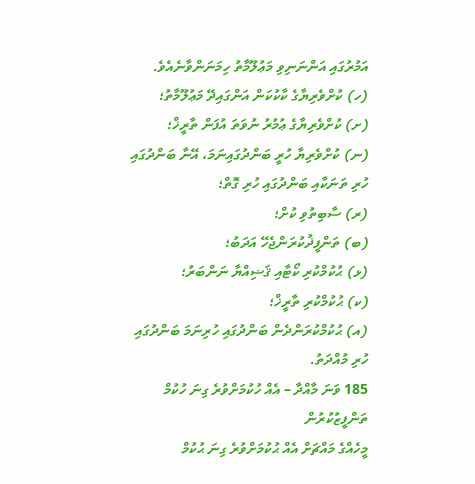އަމުރުގައި އަންނަނިވި މަޢުލޫމާތު ހިމަނަންވާނެއެވެ.
(ހ) ކުށްވެރިޔާގެ ކާކުކަން އަންގައިދޭ މަޢުލޫމާތު؛
(ށ) ކުށްވެރިޔާގެ ޢުމުރު ނުވަތަ އުފަން ތާރީޚް؛
(ނ) ކުށްވެރިޔާ ހުރީ ބަންދުގައިނަމަ، އޭނާ ބަންދުގައި ހުރި ތަނަކާއި ބަންދުގައި ހުރި ގޮތް؛
(ރ) ސާބިތުވި ކުށް؛
(ބ) ތަންފީޛުކުރަންޖެހޭ އަދަބު؛
(ޅ) ޙުކުމްކުރި ކޯޓާއި ޤަޟިއްޔާ ނަންބަރު؛
(ކ) ޙުކުމްކުރި ތާރީޚް؛
(އ) ޙުކުމްކުރަންދެން ބަންދުގައި ހުރިނަމަ ބަންދުގައި ހުރި މުއްދަތު.
185 ވަނަ މާއްދާ – އެއް ހުކުމަށްވުރެ ގިނަ ހުކުމް ތަންފީޒުކުރުން
މީހެއްގެ މައްޗަށް އެއް ޙުކުމަށްވުރެ ގިނަ ޙުކުމް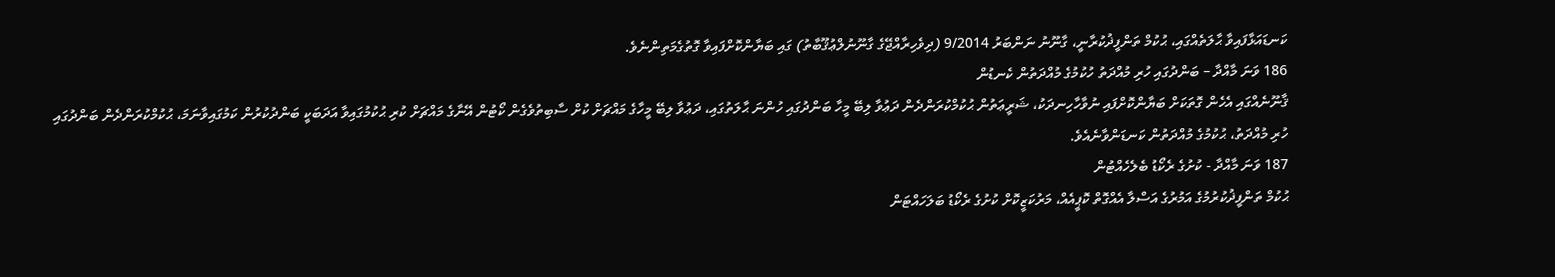ކަނޑައަޅާފައިވާ ޙާލަތެއްގައި، ޙުކުމް ތަންފީޛުކުރާނީ، ގާނޫނު ނަންބަރު 9/2014 (ދިވެހިރާއްޖޭގެ ގާނޫނުލްޢުޤޫބާތު) ގައި ބަޔާންކޮށްފައިވާ ގޮތުގެމަތިންނެވެ.
186 ވަނަ މާއްދާ – ބަންދުގައި ހުރި މުއްދަތު ހުކުމުގެ މުއްދަތުން ކެނޑުން
ޤާނޫނެއްގައި އެހެން ގޮތަކަށް ބަޔާންކޮށްފައި ނުވާހާހިނދަކު، ޝަރީޢަތުން ޙުކުމްކުރަންދެން ދަޢުވާ ލިބޭ މީހާ ބަންދުގައި ހުންނަ ޙާލަތުގައި، ދަޢުވާ ލިބޭ މީހާގެ މައްޗަށް ކުށް ސާބިތުވެގެން ކޯޓުން އޭނާގެ މައްޗަށް ކުރި ޙުކުމުގައިވާ އަދަބަކީ ބަންދުކުރުން ކަމުގައިވާނަމަ، ޙުކުމްކުރަންދެން ބަންދުގައި ހުރި މުއްދަތު، ޙުކުމުގެ މުއްދަތުން ކަނޑަންވާނެއެވެ.
187 ވަނަ މާއްދާ - ކުށުގެ ރެކޯޑު ބެލެހެއްޓުން
ޙުކުމް ތަންފީޛުކުރުމުގެ އަމުރުގެ އަސްލާ އެއްގޮތް ކޮޕީއެއް، މަރުކަޒީކޮށް ކުށުގެ ރެކޯޑު ބަލަހައްޓަން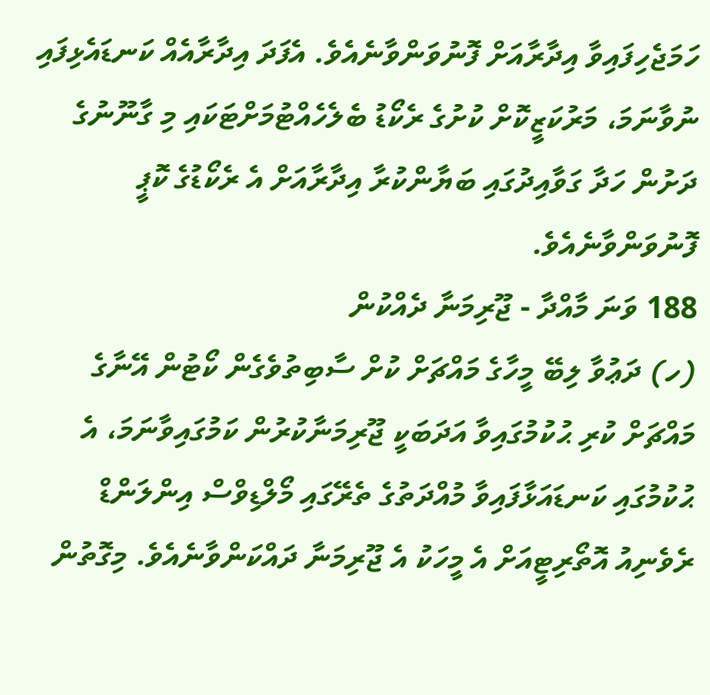ހަމަޖެހިފައިވާ އިދާރާއަށް ފޮނުވަންވާނެއެވެ. އެފަދަ އިދާރާއެއް ކަނޑައެޅިފައި ނުވާނަމަ، މަރުކަޒީކޮށް ކުށުގެ ރެކޯޑު ބެލެހެއްޓުމަށްޓަކައި މި ގާނޫނުގެ ދަށުން ހަދާ ގަވާއިދުގައި ބަޔާންކުރާ އިދާރާއަށް އެ ރެކޯޑުގެ ކޮޕީ ފޮނުވަންވާނެއެވެ.
188 ވަނަ މާއްދާ - ޖޫރިމަނާ ދެއްކުން
(ހ) ދަޢުވާ ލިބޭ މީހާގެ މައްޗަށް ކުށް ސާބިތުވެގެން ކޯޓުން އޭނާގެ މައްޗަށް ކުރި ޙުކުމުގައިވާ އަދަބަކީ ޖޫރިމަނާކުރުން ކަމުގައިވާނަމަ، އެ ޙުކުމުގައި ކަނޑައަޅާފައިވާ މުއްދަތުގެ ތެރޭގައި މޯލްޑިވްސް އިންލަންޑް ރެވެނިއު އޮތޯރިޓީއަށް އެ މީހަކު އެ ޖޫރިމަނާ ދައްކަންވާނެއެވެ. މިގޮތުން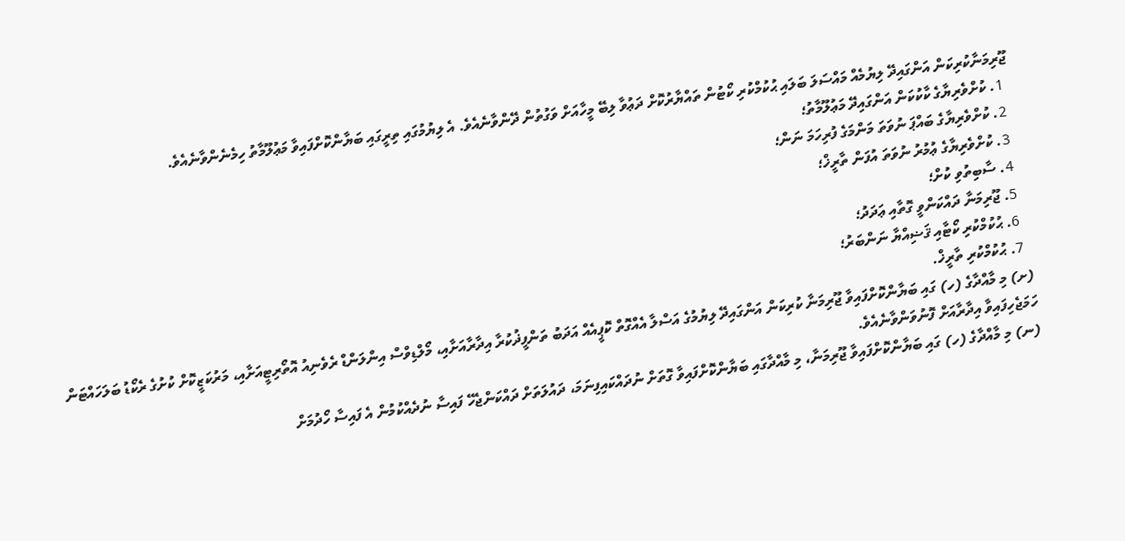ޖޫރިމަނާކުރިކަން އަންގައިދޭ ލިޔުމެއް މައްސަލަ ބަލައި ޙުކުމްކުރި ކޯޓުން ތައްޔާރުކޮށް ދަޢުވާ ލިބޭ މީހާއަށް ވަގުތުން ދޭންވާނެއެވެ. އެ ލިޔުމުގައި ތިރީގައި ބަޔާންކޮށްފައިވާ މަޢުލޫމާތު ހިމެނެންވާނެއެވެ.
  1. ކުށްވެރިޔާގެ ކާކުކަން އަންގައިދޭ މަޢުލޫމާތު؛
  2. ކުށްވެރިޔާގެ ބައްޕަ ނުވަތަ މަންމަގެ ފުރިހަމަ ނަން؛
  3. ކުށްވެރިޔާގެ ޢުމުރު ނުވަތަ އުފަން ތާރީޚް؛
  4. ސާބިތުވި ކުށް؛
  5. ޖޫރިމަނާ ދައްކަންވީ ގޮތާއި ޢަދަދު؛
  6. ޙުކުމްކުރި ކޯޓާއި ޤަޟިއްޔާ ނަންބަރު؛
  7. ޙުކުމްކުރި ތާރީޚް.
(ށ) މި މާއްދާގެ (ހ) ގައި ބަޔާންކޮށްފައިވާ ޖޫރިމަނާ ކުރިކަން އަންގައިދޭ ލިޔުމުގެ އަސްލާ އެއްގޮތް ކޮޕީއެއް އަދަބު ތަންފީޛުކުރާ އިދާރާއަށާއި، މޯލްޑިވްސް އިންލަންޑް ރެވެނިއު އޮތޯރިޓީއަށާއި، މަރުކަޒީކޮށް ކުށުގެ ރެކޯޑު ބަލަހައްޓަން ހަމަޖެހިފައިވާ އިދާރާއަށް ފޮނުވަންވާނެއެވެ.
(ނ) މި މާއްދާގެ (ހ) ގައި ބަޔާންކޮށްފައިވާ ޖޫރިމަނާ، މި މާއްދާގައި ބަޔާންކޮށްފައިވާ ގޮތަށް ނުދައްކައިފިނަމަ، ދައުލަތަށް ދައްކަންޖެހޭ ފައިސާ ނުދެއްކުމުން އެ ފައިސާ ހޯދުމަށް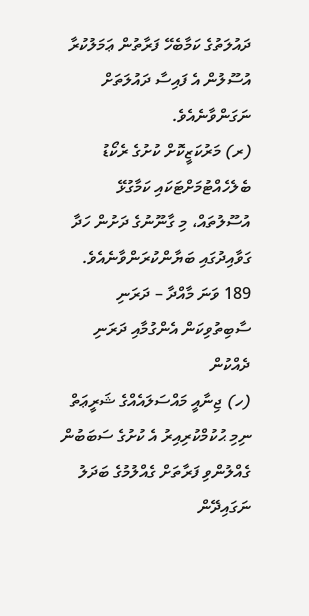ދައުލަތުގެ ކަމާބެހޭ ފަރާތުން ޢަމަލުކުރާ އުސޫލުން އެ ފައިސާ ދައުލަތަށް ނަގަންވާނެއެވެ.
(ރ) މަރުކަޒީކޮށް ކުށުގެ ރެކޯޑު ބެލެހެއްޓުމަށްޓަކައި ކަމާގުޅޭ އުސޫލުތައް، މި ގާނޫނުގެ ދަށުން ހަދާ ގަވާއިދުގައި ބަޔާންކުރަންވާނެއެވެ.
189 ވަނަ މާއްދާ – ދަރަނި ސާބިތުވިކަން އެންގުމާއި ދަރަނި ދެއްކުން
(ހ) ޖިނާއީ މައްސަލައެއްގެ ޝަރީޢަތް ނިމި ޙުކުމްކުރިއިރު އެ ކުށުގެ ސަބަބުން ގެއްލުންވި ފަރާތަށް ގެއްލުމުގެ ބަދަލު ނަގައިދޭން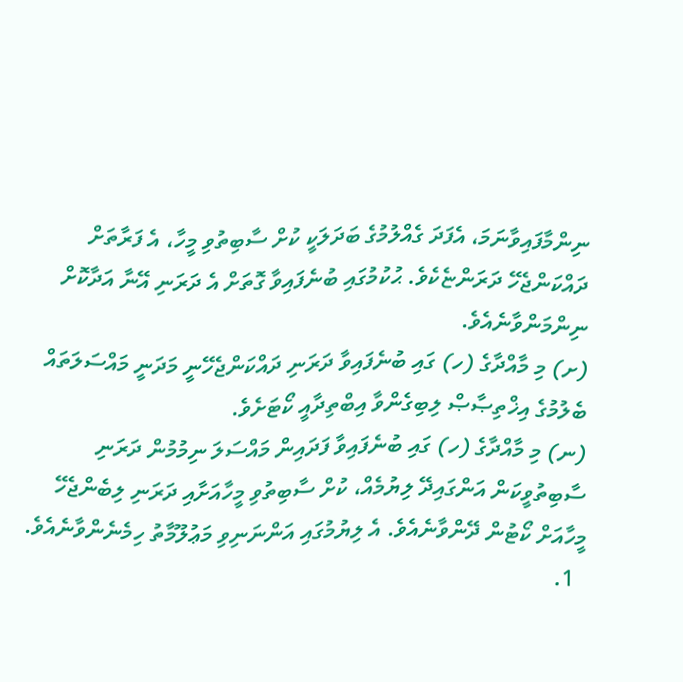ނިންމާފައިވާނަމަ، އެފަދަ ގެއްލުމުގެ ބަދަލަކީ ކުށް ސާބިތުވި މީހާ، އެ ފަރާތަށް ދައްކަންޖެހޭ ދަރަންޏެކެވެ. ޙުކުމުގައި ބުނެފައިވާ ގޮތަށް އެ ދަރަނި އޭނާ އަދާކޮށް ނިންމަންވާނެއެވެ.
(ށ) މި މާއްދާގެ (ހ) ގައި ބުނެފައިވާ ދަރަނި ދައްކަންޖެހޭނީ މަދަނީ މައްސަލަތައް ބެލުމުގެ އިޚްތިޞާޞް ލިބިގެންވާ އިބްތިދާއީ ކޯޓަށެވެ.
(ނ) މި މާއްދާގެ (ހ) ގައި ބުނެފައިވާ ފަދައިން މައްސަލަ ނިމުމުން ދަރަނި ސާބިތުވީކަން އަންގައިދޭ ލިޔުމެއް، ކުށް ސާބިތުވި މީހާއަށާއި ދަރަނި ލިބެންޖެހޭ މީހާއަށް ކޯޓުން ދޭންވާނެއެވެ. އެ ލިޔުމުގައި އަންނަނިވި މަޢުލޫމާތު ހިމެނެންވާނެއެވެ.
  1.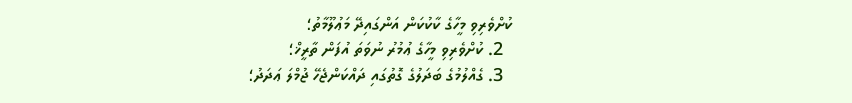ކުށްވެރިވި މީހާގެ ކާކުކަން އަންގައިދޭ މަޢުލޫމާތު؛
  2. ކުށްވެރިވި މީހާގެ ޢުމުރު ނުވަތަ އުފަން ތާރީޚް؛
  3. ގެއްލުމުގެ ބަދަލުގެ ގޮތުގައި ދައްކަންޖެހޭ ޖުމްލަ ޢަދަދު؛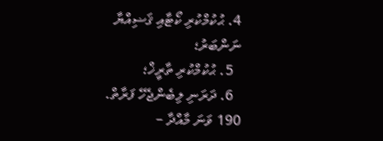4. ޙުކުމްކުރި ކޯޓާއި ޤަޟިއްޔާ ނަންބަރު؛
  5. ޙުކުމްކުރި ތާރީޚް؛
  6. ދަރަނި ލިބެންޖެހޭ ފަރާތް.
190 ވަނަ މާއްދާ –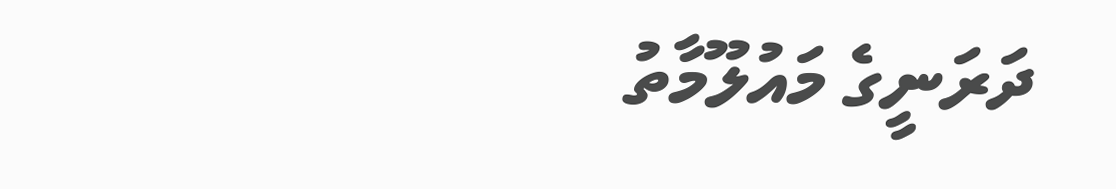ދަރަނީގެ މައުލޫމާތު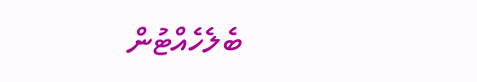ބެލެހެއްޓުން